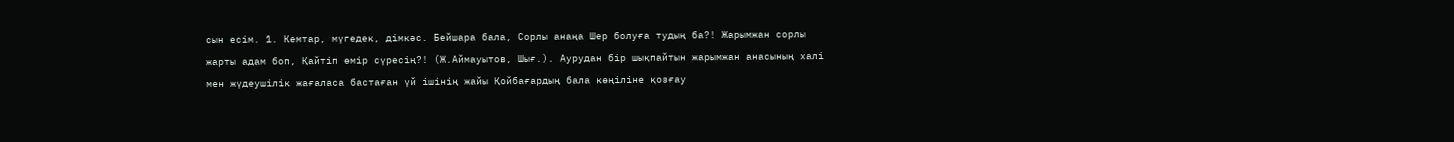сын есім. 1. Кемтар, мүгедек, дімкәс. Бейшара бала, Сорлы анаңа Шер болуға тудың ба?! Жарымжан сорлы жарты адам боп, Қайтіп өмір сүресің?! (Ж.Аймауытов, Шығ.). Аурудан бір шықпайтын жарымжан анасының халі мен жүдеушілік жағаласа бастаған үй ішінің жайы Қойбағардың бала көңіліне қозғау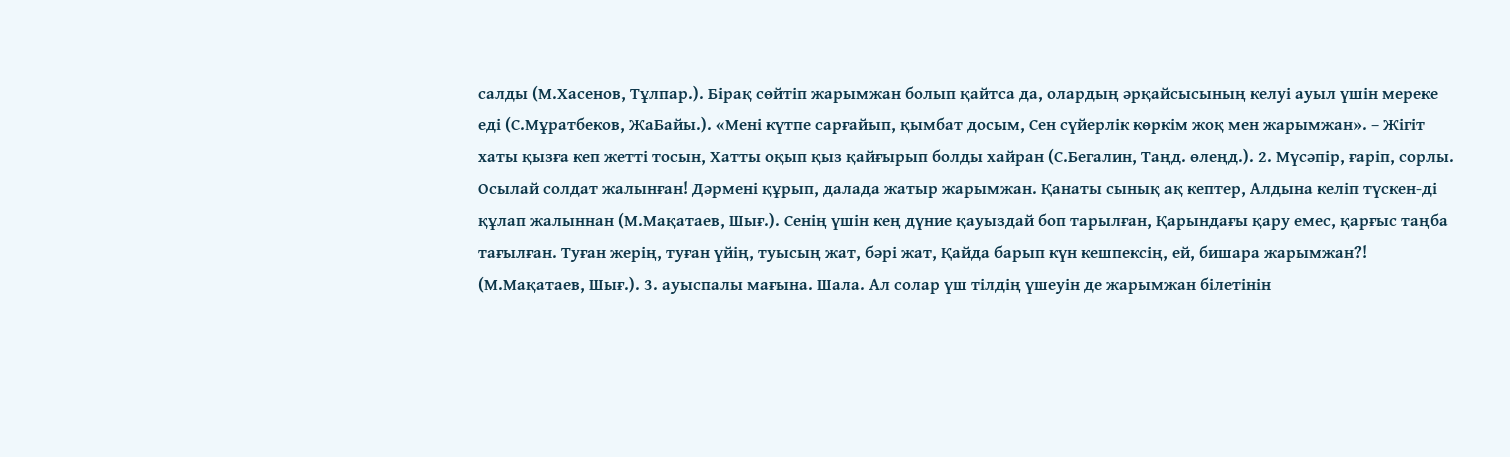салды (М.Хасенов, Тұлпар.). Бірақ сөйтіп жарымжан болып қайтса да, олардың әрқайсысының келуі ауыл үшін мереке еді (С.Мұратбеков, ЖаБайы.). «Мені күтпе сарғайып, қымбат досым, Сен сүйерлік көркім жоқ мен жарымжан». – Жігіт хаты қызға кеп жетті тосын, Хатты оқып қыз қайғырып болды хайран (С.Бегалин, Таңд. өлеңд.). 2. Мүсәпір, ғаріп, сорлы. Осылай солдат жалынған! Дәрмені құрып, далада жатыр жарымжан. Қанаты сынық ақ кептер, Алдына келіп түскен-ді құлап жалыннан (М.Мақатаев, Шығ.). Сенің үшін кең дүние қауыздай боп тарылған, Қарындағы қару емес, қарғыс таңба тағылған. Туған жерің, туған үйің, туысың жат, бәрі жат, Қайда барып күн кешпексің, ей, бишара жарымжан?! (М.Мақатаев, Шығ.). 3. ауыспалы мағына. Шала. Ал солар үш тілдің үшеуін де жарымжан білетінін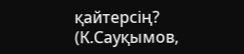қайтерсің? (К.Сауқымов,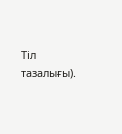Тіл тазалығы).